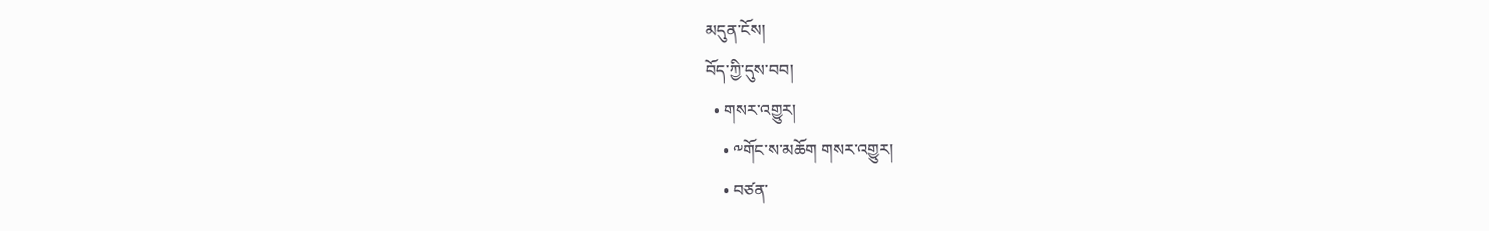མདུན་ངོས།
བོད་ཀྱི་དུས་བབ།
  • གསར་འགྱུར།
    • ༸གོང་ས་མཆོག གསར་འགྱུར།
    • བཙན་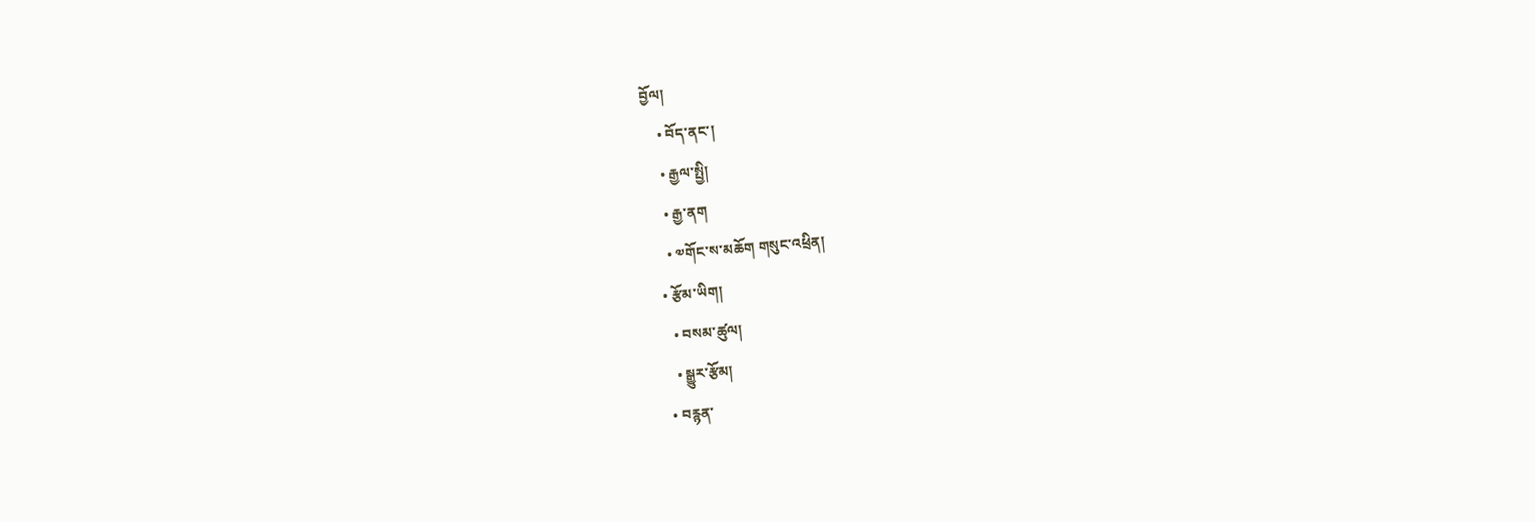བྱོལ།
    • བོད་ནང་།
    • རྒྱལ་སྤྱི།
    • རྒྱ་ནག
    • ༧གོང་ས་མཆོག གསུང་འཕྲིན།
  • རྩོམ་ཡིག།
    • བསམ་ཚུལ།
    • སྒྱུར་རྩོམ།
  • བརྙན་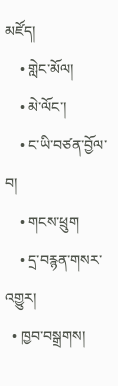མཛོད།
    • གླེང་མོལ།
    • མེ་ལོང་།
    • ང་ཡི་བཙན་བྱོལ་བ།
    • གངས་ཕྲུག
    • དྲ་བརྙན་གསར་འགྱུར།
  • ཁྱབ་བསྒྲགས།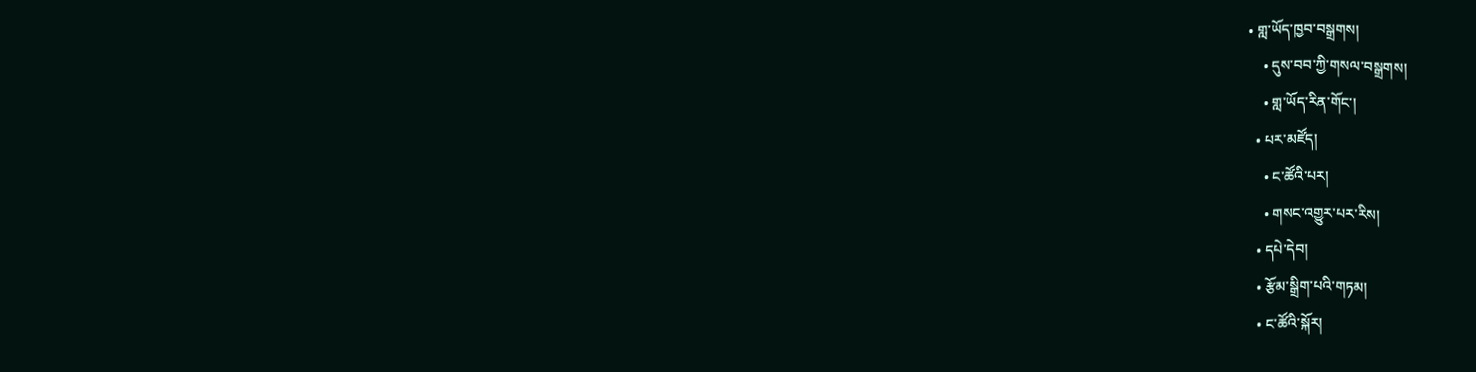• གླ་ཡོད་ཁྱབ་བསྒྲགས།
    • དུས་བབ་ཀྱི་གསལ་བསྒྲགས།
    • གླ་ཡོད་རིན་གོང་།
  • པར་མཛོད།
    • ང་ཚོའི་པར།
    • གསང་འགྱུར་པར་རིས།
  • དཔེ་དེབ།
  • རྩོམ་སྒྲིག་པའི་གཏམ།
  • ང་ཚོའི་སྐོར།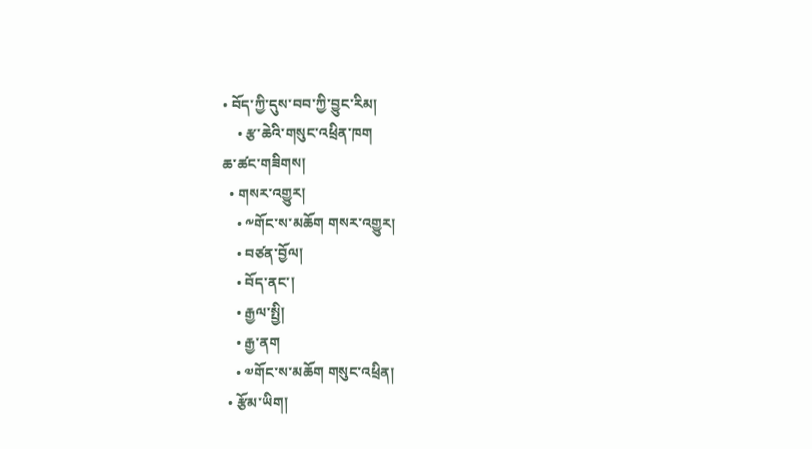• བོད་ཀྱི་དུས་བབ་ཀྱི་བྱུང་རིམ།
    • རྩ་ཆེའི་གསུང་འཕྲིན་ཁག
ཆ་ཚང་གཟིགས།
  • གསར་འགྱུར།
    • ༸གོང་ས་མཆོག གསར་འགྱུར།
    • བཙན་བྱོལ།
    • བོད་ནང་།
    • རྒྱལ་སྤྱི།
    • རྒྱ་ནག
    • ༧གོང་ས་མཆོག གསུང་འཕྲིན།
  • རྩོམ་ཡིག།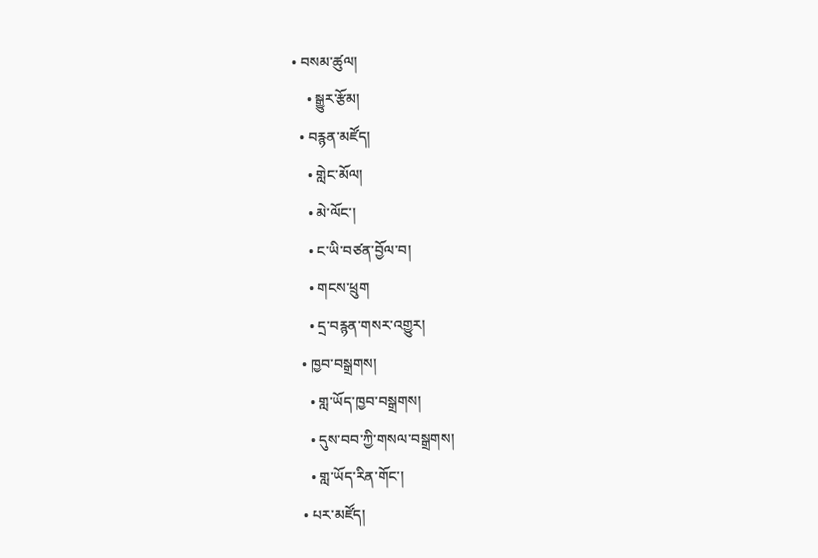• བསམ་ཚུལ།
    • སྒྱུར་རྩོམ།
  • བརྙན་མཛོད།
    • གླེང་མོལ།
    • མེ་ལོང་།
    • ང་ཡི་བཙན་བྱོལ་བ།
    • གངས་ཕྲུག
    • དྲ་བརྙན་གསར་འགྱུར།
  • ཁྱབ་བསྒྲགས།
    • གླ་ཡོད་ཁྱབ་བསྒྲགས།
    • དུས་བབ་ཀྱི་གསལ་བསྒྲགས།
    • གླ་ཡོད་རིན་གོང་།
  • པར་མཛོད།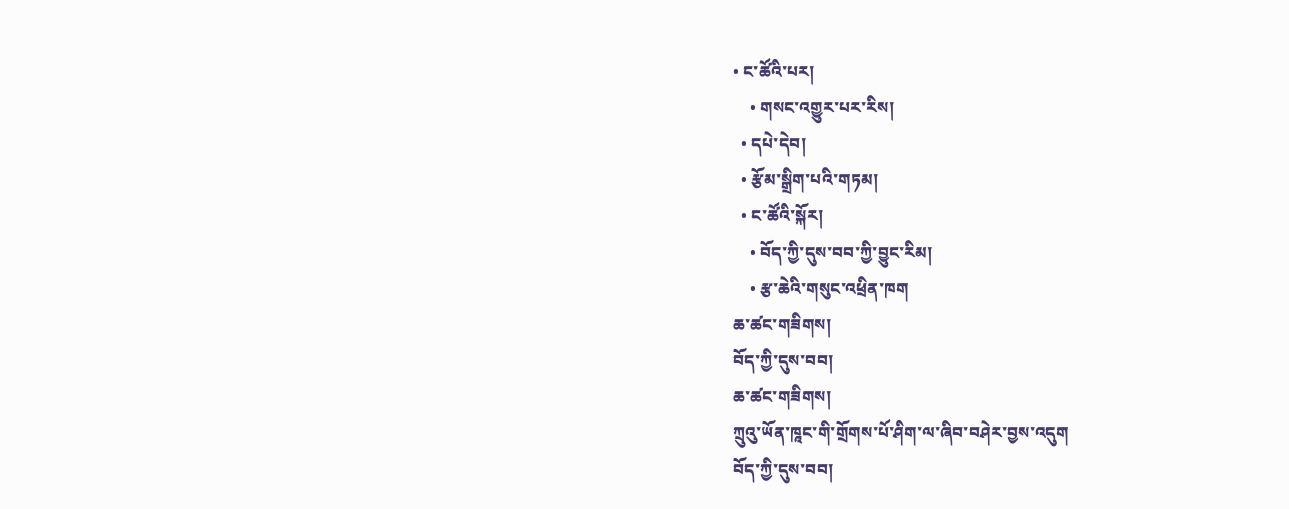• ང་ཚོའི་པར།
    • གསང་འགྱུར་པར་རིས།
  • དཔེ་དེབ།
  • རྩོམ་སྒྲིག་པའི་གཏམ།
  • ང་ཚོའི་སྐོར།
    • བོད་ཀྱི་དུས་བབ་ཀྱི་བྱུང་རིམ།
    • རྩ་ཆེའི་གསུང་འཕྲིན་ཁག
ཆ་ཚང་གཟིགས།
བོད་ཀྱི་དུས་བབ།
ཆ་ཚང་གཟིགས།
ཀྲུའུ་ཡོན་ཁཱང་གི་གྲོགས་པོ་ཤིག་ལ་ཞིབ་བཤེར་བྱས་འདུག
བོད་ཀྱི་དུས་བབ།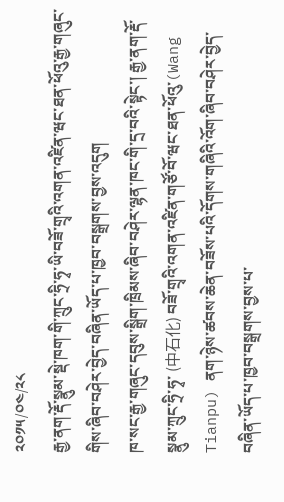༢༠༡༥/༠༤/༢༨
རྒྱ་ནག་རྡོ་སྣུམ་སྡེ་ཁག་གི་ཀྲུང་ཧྲི་ཧྭ་ཡི་བཟོ་གྲྭའི་འགན་འཛིན་ཝང་ཐན་ཕོའུ་རྒྱ་གཞུང་གིས་ཞིབ་བཤེར་བྱེད་བཞིན་ཡོད་པ་ཁྱབ་བསྒྲགས་བྱས་འདུག
ཁ་སང་རྒྱ་གཞུང་དབུས་སྒྲིག་ཁྲིམས་ཞིབ་བཤེར་ལྷན་ཁང་གི་དྲ་བའི་སྟེང་། རྒྱ་ནག་རྡོ་སྣུམ་ཀྲུང་ཧྲི་ཧྭ་ (中石化) བཟོ་གྲྭའི་འགན་འཛིན་གཙོ་བོ་ཝང་ཐན་ཕོའུ་(Wang Tianpu) ནག་ཉེས་ཚབས་ཆེན་བཟོས་པའི་དོགས་གཞིའི་འོག་ཞིབ་བཤེར་བྱེད་བཞིན་ཡོད་པ་ཁྱབ་བསྒྲགས་བྱས་པ་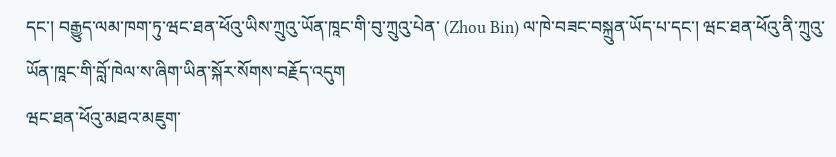དང་། བརྒྱུད་ལམ་ཁག་ཏུ་ཝང་ཐན་ཕོའུ་ཡིས་ཀྲུའུ་ཡོན་ཁཱང་གི་བུ་ཀྲུའུ་པེན་ (Zhou Bin) ལ་ཁེ་བཟང་བསྐྲུན་ཡོད་པ་དང་། ཝང་ཐན་ཕོའུ་ནི་ཀྲུའུ་ཡོན་ཁཱང་གི་བློ་ཁེལ་ས་ཞིག་ཡིན་སྐོར་སོགས་བརྗོད་འདུག
ཝང་ཐན་ཕོའུ་མཐའ་མཇུག་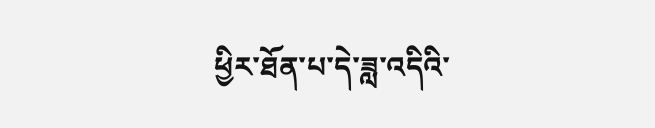ཕྱིར་ཐོན་པ་དེ་ཟླ་འདིའི་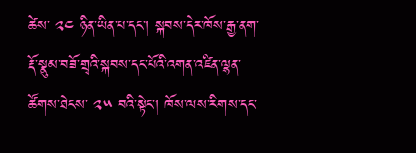ཚེས་ ༢༤ ཉིན་ཡིན་པ་དང་། སྐབས་དེར་ཁོས་རྒྱ་ནག་རྡོ་སྣུམ་བཟོ་གྲྭའི་སྐབས་དང་པོའི་འགན་འཛིན་ལྷན་ཚོགས་ཐེངས་ ༢༥ བའི་སྟེང་། ཁོས་ལས་རིགས་དང་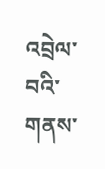འབྲེལ་བའི་གནས་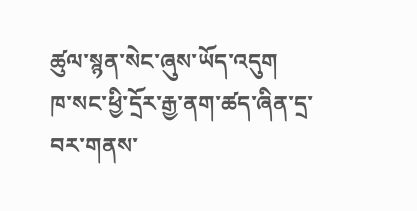ཚུལ་སྙན་སེང་ཞུས་ཡོད་འདུག
ཁ་སང་ཕྱི་དྲོར་རྒྱ་ནག་ཚད་ཞིན་དྲ་བར་གནས་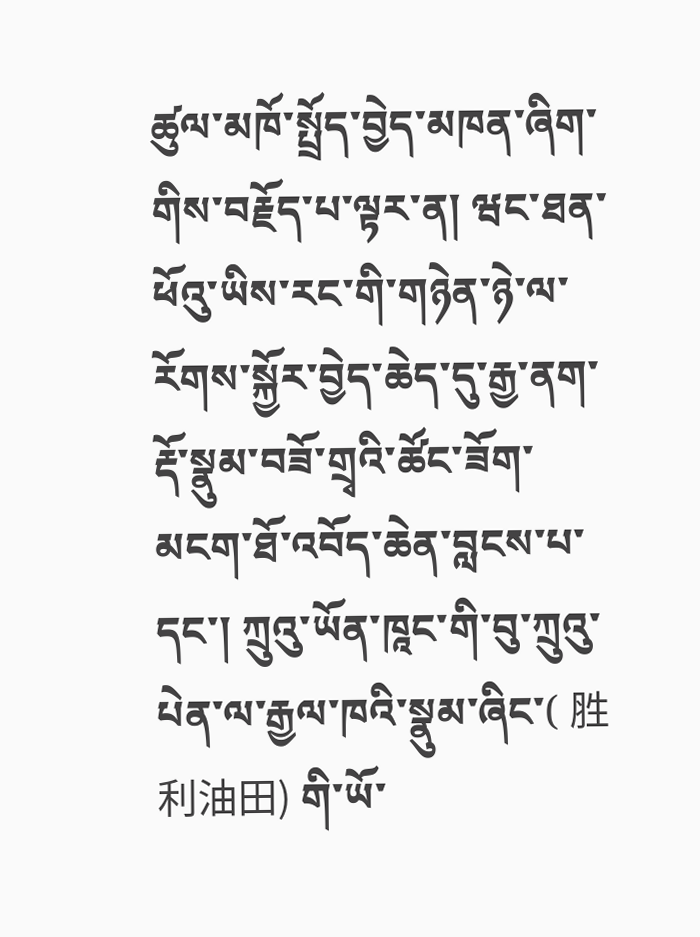ཚུལ་མཁོ་སྤྲོད་བྱེད་མཁན་ཞིག་གིས་བརྗོད་པ་ལྟར་ན། ཝང་ཐན་ཕོའུ་ཡིས་རང་གི་གཉེན་ཉེ་ལ་རོགས་སྐྱོར་བྱེད་ཆེད་དུ་རྒྱ་ནག་རྡོ་སྣུམ་བཟོ་གྲྭའི་ཚོང་ཟོག་མངག་ཐོ་འབོད་ཆེན་བླངས་པ་དང་། ཀྲུའུ་ཡོན་ཁཱང་གི་བུ་ཀྲུའུ་པེན་ལ་རྒྱལ་ཁའི་སྣུམ་ཞིང་( 胜利油田) གི་ཡོ་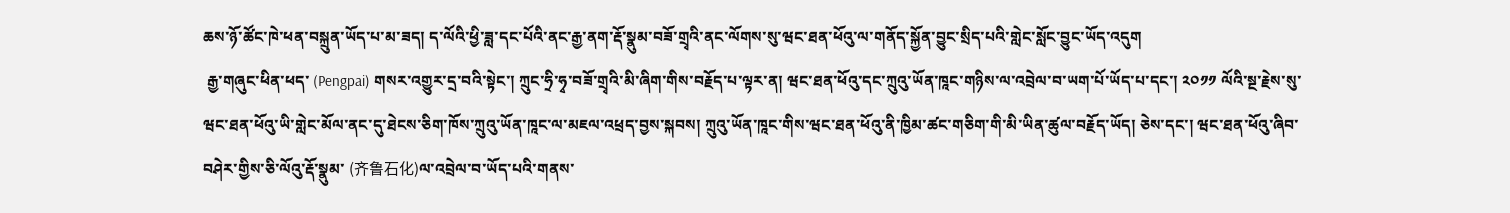ཆས་ཉོ་ཚོང་ཁེ་ཕན་བསྐྲུན་ཡོད་པ་མ་ཟད། ད་ལོའི་ཕྱི་ཟླ་དང་པོའི་ནང་རྒྱ་ནག་རྡོ་སྣུམ་བཟོ་གྲྭའི་ནང་ལོགས་སུ་ཝང་ཐན་ཕོའུ་ལ་གནོད་སྐྱོན་བྱུང་སྲིད་པའི་གླེང་སློང་བྱུང་ཡོད་འདུག
 རྒྱ་གཞུང་ཕིན་ཕད་ (Pengpai) གསར་འགྱུར་དྲ་བའི་སྟེང་། ཀྲུང་ཧྲི་ཧྭ་བཟོ་གྲྭའི་མི་ཞིག་གིས་བརྗོད་པ་ལྟར་ན། ཝང་ཐན་ཕོའུ་དང་ཀྲུའུ་ཡོན་ཁཱང་གཉིས་ལ་འབྲེལ་བ་ཡག་པོ་ཡོད་པ་དང་། ༢༠༡༡ ལོའི་སྔ་རྗེས་སུ་ཝང་ཐན་ཕོའུ་ཡི་གླེང་མོལ་ནང་དུ་ཐེངས་ཅིག་ཁོས་ཀྲུའུ་ཡོན་ཁཱང་ལ་མཇལ་འཕྲད་བྱས་སྐབས། ཀྲུའུ་ཡོན་ཁཱང་གིས་ཝང་ཐན་ཕོའུ་ནི་ཁྱིམ་ཚང་གཅིག་གི་མི་ཡིན་ཚུལ་བརྗོད་ཡོད། ཅེས་དང་། ཝང་ཐན་ཕོའུ་ཞིབ་བཤེར་གྱིས་ཅི་ལོའུ་རྡོ་སྣུམ་ (齐鲁石化)ལ་འབྲེལ་བ་ཡོད་པའི་གནས་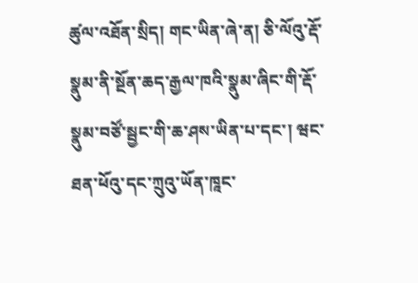ཚུལ་འཐོན་སྲིད། གང་ཡིན་ཞེ་ན། ཅི་ལོའུ་རྡོ་སྣུམ་ནི་སྔོན་ཆད་རྒྱལ་ཁའི་སྣུམ་ཞིང་གི་རྡོ་སྣུམ་བཙོ་སྦྱང་གི་ཆ་ཤས་ཡིན་པ་དང་། ཝང་ཐན་ཕོའུ་དང་ཀྲུའུ་ཡོན་ཁཱང་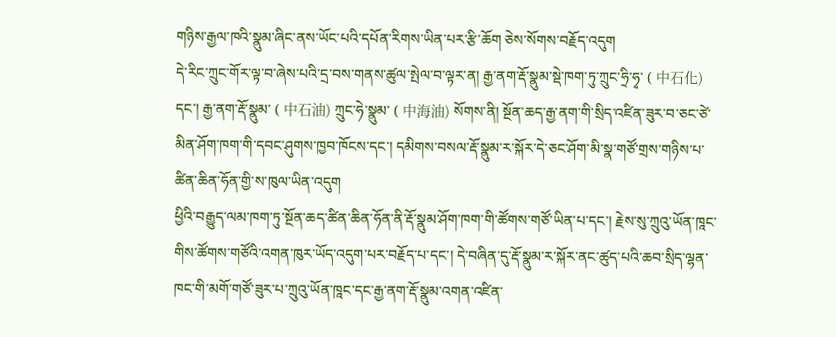གཉིས་རྒྱལ་ཁའི་སྣུམ་ཞིང་ནས་ཡོང་པའི་དཔོན་རིགས་ཡིན་པར་རྩི་ཆོག ཅེས་སོགས་བརྗོད་འདུག
དེ་རིང་ཀྲུང་གོར་ལྟ་བ་ཞེས་པའི་དྲ་བས་གནས་ཚུལ་སྤེལ་བ་ལྟར་ན། རྒྱ་ནག་རྡོ་སྣུམ་སྡེ་ཁག་ཏུ་ཀྲུང་ཧྲི་ཧྭ་ ( 中石化) དང་། རྒྱ་ནག་རྡོ་སྣུམ་ ( 中石油) ཀྲུང་ཧེ་སྣུམ་ ( 中海油) སོགས་ནི། སྔོན་ཆད་རྒྱ་ནག་གི་སྲིད་འཛིན་ཟུར་བ་ཅང་ཙེ་མིན་ཤོག་ཁག་གི་དབང་ཤུགས་ཁྱབ་ཁོངས་དང་། དམིགས་བསལ་རྡོ་སྣུམ་ར་སྐོར་དེ་ཅང་ཤོག་མི་སྣ་གཙོ་གྲས་གཉིས་པ་ཚིན་ཆིན་ཧོན་གྱི་ས་ཁུལ་ཡིན་འདུག
ཕྱིའི་བརྒྱུད་ལམ་ཁག་ཏུ་སྔོན་ཆད་ཚིན་ཆིན་ཧོན་ནི་རྡོ་སྣུམ་ཤོག་ཁག་གི་ཚོགས་གཙོ་ཡིན་པ་དང་། རྗེས་སུ་ཀྲུའུ་ཡོན་ཁཱང་གིས་ཚོགས་གཙོའི་འགན་ཁུར་ཡོད་འདུག་པར་བརྗོད་པ་དང་། དེ་བཞིན་དུ་རྡོ་སྣུམ་ར་སྐོར་ནང་ཚུད་པའི་ཆབ་སྲིད་ལྷན་ཁང་གི་མགོ་གཙོ་ཟུར་པ་ཀྲུའུ་ཡོན་ཁཱང་དང་རྒྱ་ནག་རྡོ་སྣུམ་འགན་འཛིན་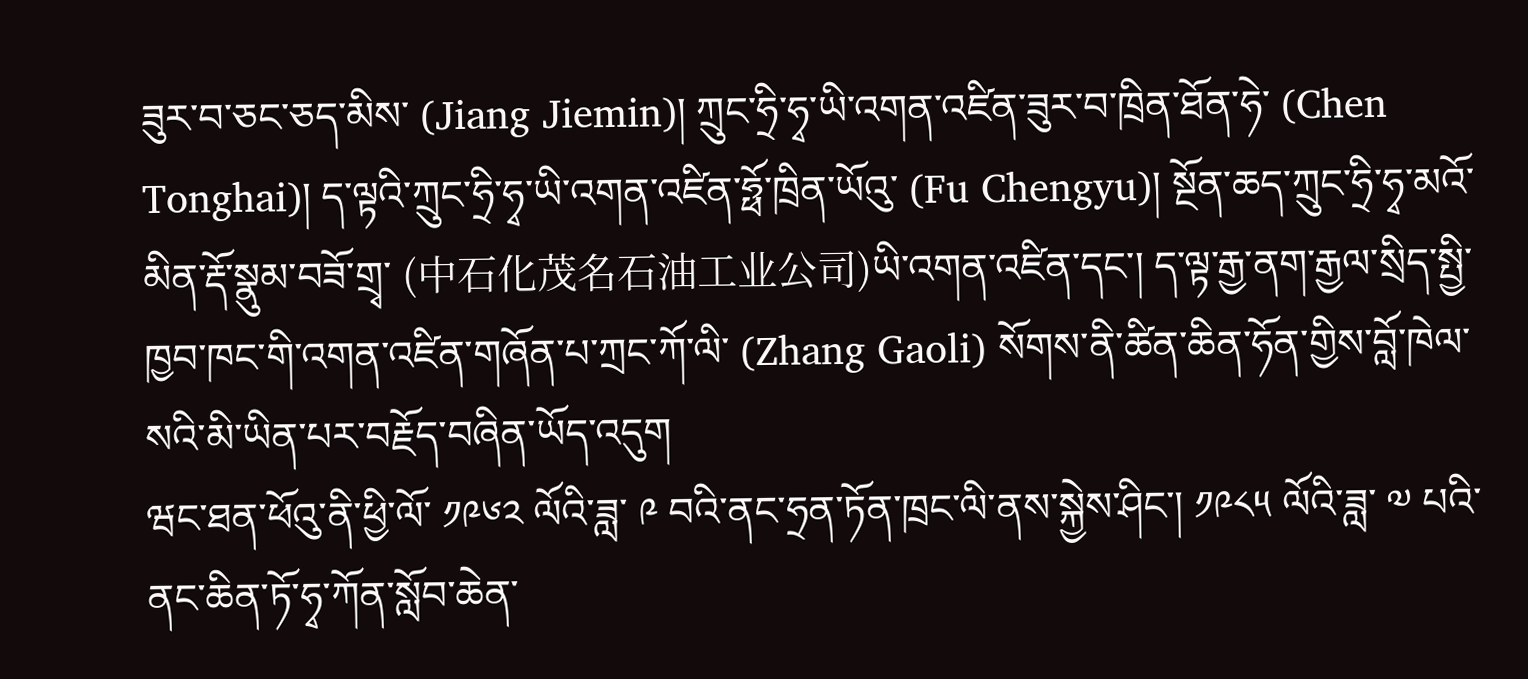ཟུར་བ་ཅང་ཅད་མིས་ (Jiang Jiemin)། ཀྲུང་ཧྲི་ཧྭ་ཡི་འགན་འཛིན་ཟུར་བ་ཁྲིན་ཐོན་ཧེ་ (Chen Tonghai)། ད་ལྟའི་ཀྲུང་ཧྲི་ཧྭ་ཡི་འགན་འཛིན་ཧྥོ་ཁྲིན་ཡོའུ་ (Fu Chengyu)། སྔོན་ཆད་ཀྲུང་ཧྲི་ཧྭ་མའོ་མིན་རྡོ་སྣུམ་བཟོ་གྲྭ་ (中石化茂名石油工业公司)ཡི་འགན་འཛིན་དང་། ད་ལྟ་རྒྱ་ནག་རྒྱལ་སྲིད་སྤྱི་ཁྱབ་ཁང་གི་འགན་འཛིན་གཞོན་པ་ཀྲང་ཀོ་ལི་ (Zhang Gaoli) སོགས་ནི་ཚིན་ཆིན་ཧོན་གྱིས་བློ་ཁེལ་སའི་མི་ཡིན་པར་བརྗོད་བཞིན་ཡོད་འདུག
ཝང་ཐན་ཕོའུ་ནི་ཕྱི་ལོ་ ༡༩༦༢ ལོའི་ཟླ་ ༩ བའི་ནང་ཧྲན་ཏོན་ཁྲང་ལི་ནས་སྐྱེས་ཤིང་། ༡༩༨༥ ལོའི་ཟླ་ ༧ པའི་ནང་ཆིན་ཏོ་ཧྭ་ཀོན་སློབ་ཆེན་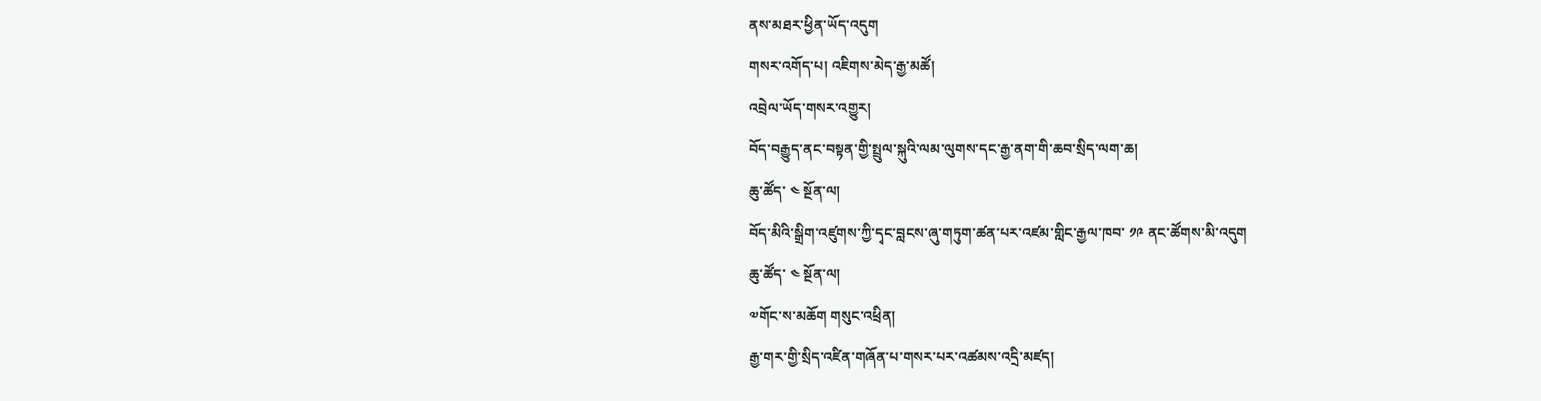ནས་མཐར་ཕྱིན་ཡོད་འདུག
གསར་འགོད་པ། འཇིགས་མེད་རྒྱ་མཚོ།
འབྲེལ་ཡོད་གསར་འགྱུར།
བོད་བརྒྱུད་ནང་བསྟན་གྱི་སྤྲུལ་སྐུའི་ལམ་ལུགས་དང་རྒྱ་ནག་གི་ཆབ་སྲིད་ལག་ཆ།
ཆུ་ཚོད་ ༤ སྔོན་ལ།
བོད་མིའི་སྒྲིག་འཛུགས་ཀྱི་དྭང་བླངས་ཞུ་གཏུག་ཚན་པར་འཛམ་གླིང་རྒྱལ་ཁབ་ ༡༩ ནང་ཚོགས་མི་འདུག
ཆུ་ཚོད་ ༤ སྔོན་ལ།
༧གོང་ས་མཆོག གསུང་འཕྲིན།
རྒྱ་གར་གྱི་སྲིད་འཛིན་གཞོན་པ་གསར་པར་འཚམས་འདྲི་མཛད།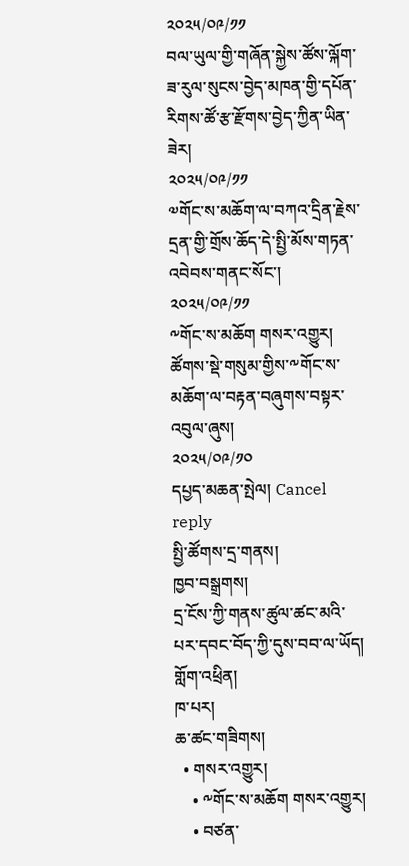༢༠༢༥/༠༩/༡༡
བལ་ཡུལ་གྱི་གཞོན་སྐྱེས་ཚོས་ལྐོག་ཟ་རུལ་སུངས་བྱེད་མཁན་གྱི་དཔོན་རིགས་ཚོ་རྩ་རྫོགས་བྱེད་ཀྱིན་ཡིན་ཟེར།
༢༠༢༥/༠༩/༡༡
༧གོང་ས་མཆོག་ལ་བཀའ་དྲིན་རྗེས་དྲན་གྱི་གྲོས་ཆོད་དེ་སྤྱི་མོས་གཏན་འབེབས་གནང་སོང་།
༢༠༢༥/༠༩/༡༡
༸གོང་ས་མཆོག གསར་འགྱུར།
ཚོགས་སྡེ་གསུམ་གྱིས་༸གོང་ས་མཆོག་ལ་བརྟན་བཞུགས་བསྟར་འབུལ་ཞུས།
༢༠༢༥/༠༩/༡༠
དཔྱད་མཆན་སྤེལ། Cancel reply
སྤྱི་ཚོགས་དྲ་གནས།
ཁྱབ་བསྒྲགས།
དྲ་ངོས་ཀྱི་གནས་ཚུལ་ཚང་མའི་པར་དབང་བོད་ཀྱི་དུས་བབ་ལ་ཡོད།
གློག་འཕྲིན།
ཁ་པར།
ཆ་ཚང་གཟིགས།
  • གསར་འགྱུར།
    • ༸གོང་ས་མཆོག གསར་འགྱུར།
    • བཙན་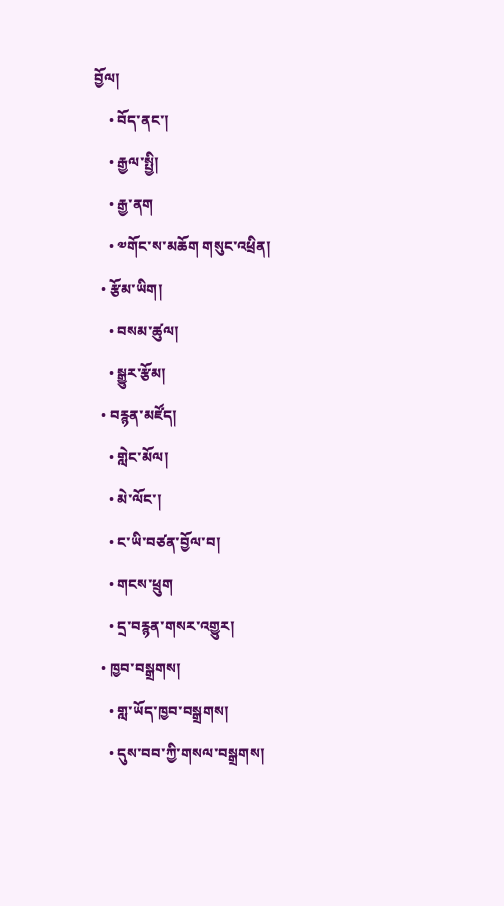བྱོལ།
    • བོད་ནང་།
    • རྒྱལ་སྤྱི།
    • རྒྱ་ནག
    • ༧གོང་ས་མཆོག གསུང་འཕྲིན།
  • རྩོམ་ཡིག།
    • བསམ་ཚུལ།
    • སྒྱུར་རྩོམ།
  • བརྙན་མཛོད།
    • གླེང་མོལ།
    • མེ་ལོང་།
    • ང་ཡི་བཙན་བྱོལ་བ།
    • གངས་ཕྲུག
    • དྲ་བརྙན་གསར་འགྱུར།
  • ཁྱབ་བསྒྲགས།
    • གླ་ཡོད་ཁྱབ་བསྒྲགས།
    • དུས་བབ་ཀྱི་གསལ་བསྒྲགས།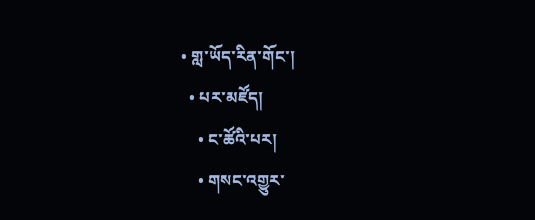• གླ་ཡོད་རིན་གོང་།
  • པར་མཛོད།
    • ང་ཚོའི་པར།
    • གསང་འགྱུར་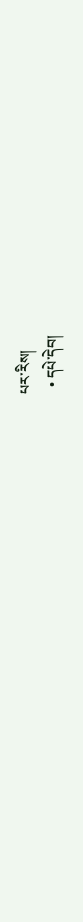པར་རིས།
  • དཔེ་དེབ།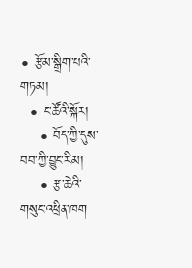• རྩོམ་སྒྲིག་པའི་གཏམ།
  • ང་ཚོའི་སྐོར།
    • བོད་ཀྱི་དུས་བབ་ཀྱི་བྱུང་རིམ།
    • རྩ་ཆེའི་གསུང་འཕྲིན་ཁག